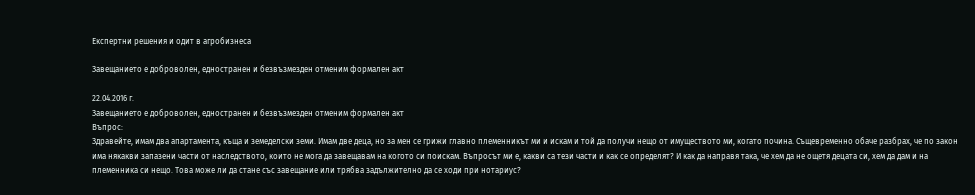Експертни решения и одит в агробизнеса

Завещанието е доброволен, едностранен и безвъзмезден отменим формален акт

22.04.2016 г.
Завещанието е доброволен, едностранен и безвъзмезден отменим формален акт
Въпрос:
Здравейте, имам два апартамента, къща и земеделски земи. Имам две деца, но за мен се грижи главно племенникът ми и искам и той да получи нещо от имуществото ми, когато почина. Същевременно обаче разбрах, че по закон има някакви запазени части от наследството, които не мога да завещавам на когото си поискам. Въпросът ми е, какви са тези части и как се определят? И как да направя така, че хем да не ощетя децата си, хем да дам и на племенника си нещо. Това може ли да стане със завещание или трябва задължително да се ходи при нотариус?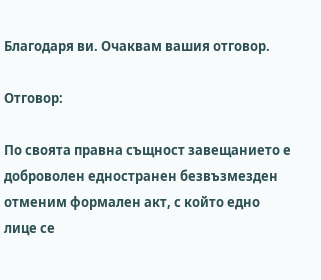Благодаря ви. Очаквам вашия отговор.

Отговор:

По своята правна същност завещанието е доброволен едностранен безвъзмезден отменим формален акт, с който едно лице се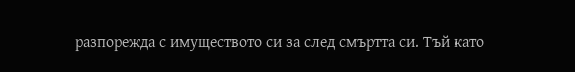разпорежда с имуществото си за след смъртта си. Тъй като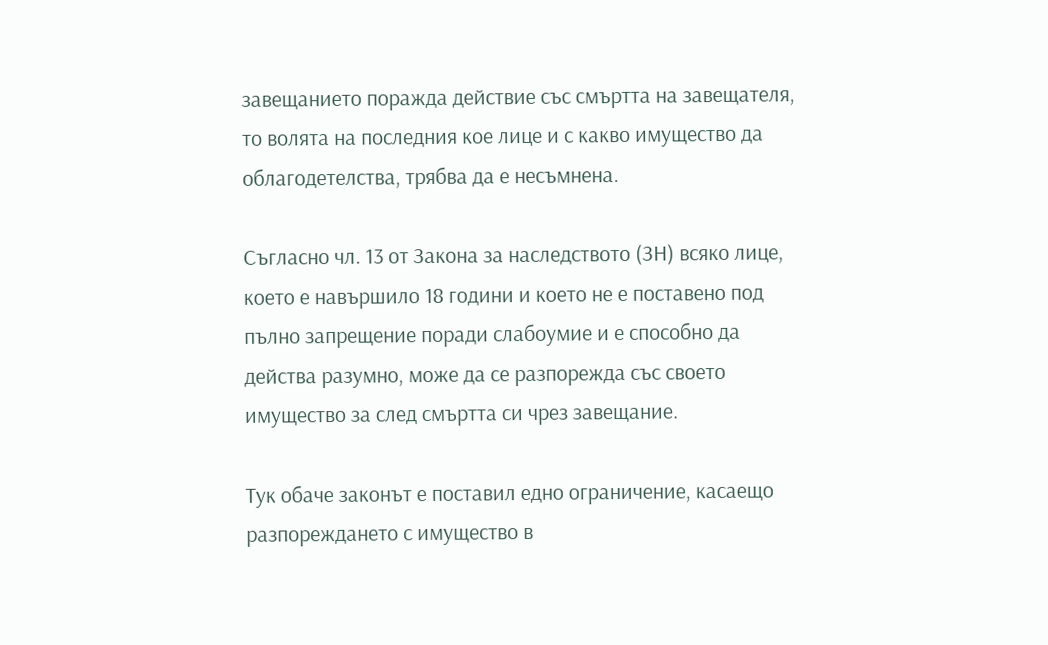завещанието поражда действие със смъртта на завещателя, то волята на последния кое лице и с какво имущество да облагодетелства, трябва да е несъмнена.

Съгласно чл. 13 от Закона за наследството (ЗН) всяко лице, което е навършило 18 години и което не е поставено под пълно запрещение поради слабоумие и е способно да действа разумно, може да се разпорежда със своето имущество за след смъртта си чрез завещание.

Тук обаче законът е поставил едно ограничение, касаещо разпореждането с имущество в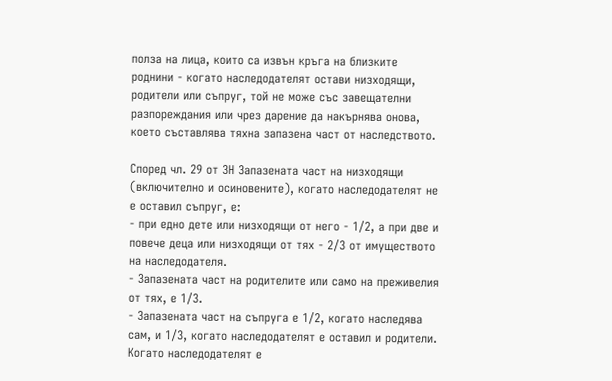полза на лица, които са извън кръга на близките роднини - когато наследодателят остави низходящи, родители или съпруг, той не може със завещателни разпореждания или чрез дарение да накърнява онова, което съставлява тяхна запазена част от наследството.

Според чл. 29 от ЗН Запазената част на низходящи (включително и осиновените), когато наследодателят не е оставил съпруг, е:
- при едно дете или низходящи от него - 1/2, а при две и повече деца или низходящи от тях - 2/3 от имуществото на наследодателя.
- Запазената част на родителите или само на преживелия от тях, е 1/3.
- Запазената част на съпруга е 1/2, когато наследява сам, и 1/3, когато наследодателят е оставил и родители. Когато наследодателят е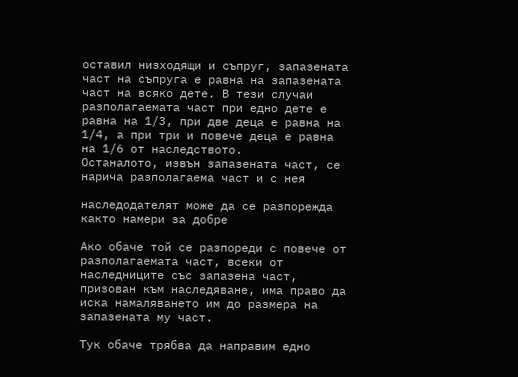оставил низходящи и съпруг, запазената част на съпруга е равна на запазената част на всяко дете. В тези случаи разполагаемата част при едно дете е равна на 1/3, при две деца е равна на 1/4, а при три и повече деца е равна на 1/6 от наследството.
Останалото, извън запазената част, се нарича разполагаема част и с нея

наследодателят може да се разпорежда както намери за добре

Ако обаче той се разпореди с повече от разполагаемата част, всеки от наследниците със запазена част, призован към наследяване, има право да иска намаляването им до размера на запазената му част.

Тук обаче трябва да направим едно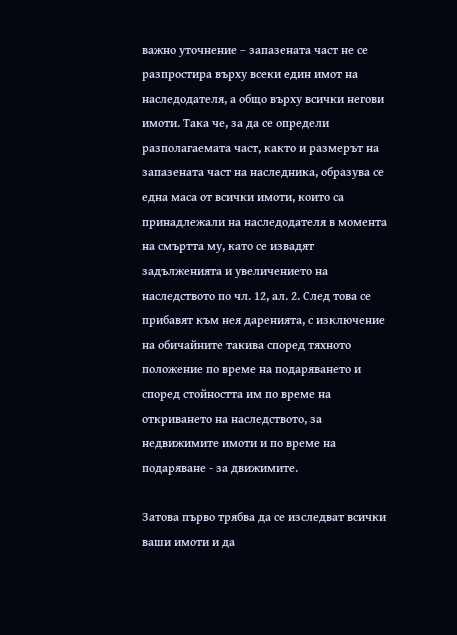важно уточнение – запазената част не се разпростира върху всеки един имот на наследодателя, а общо върху всички негови имоти. Така че, за да се определи разполагаемата част, както и размерът на запазената част на наследника, образува се една маса от всички имоти, които са принадлежали на наследодателя в момента на смъртта му, като се извадят задълженията и увеличението на наследството по чл. 12, ал. 2. След това се прибавят към нея даренията, с изключение на обичайните такива според тяхното положение по време на подаряването и според стойността им по време на откриването на наследството, за недвижимите имоти и по време на подаряване - за движимите.

Затова първо трябва да се изследват всички ваши имоти и да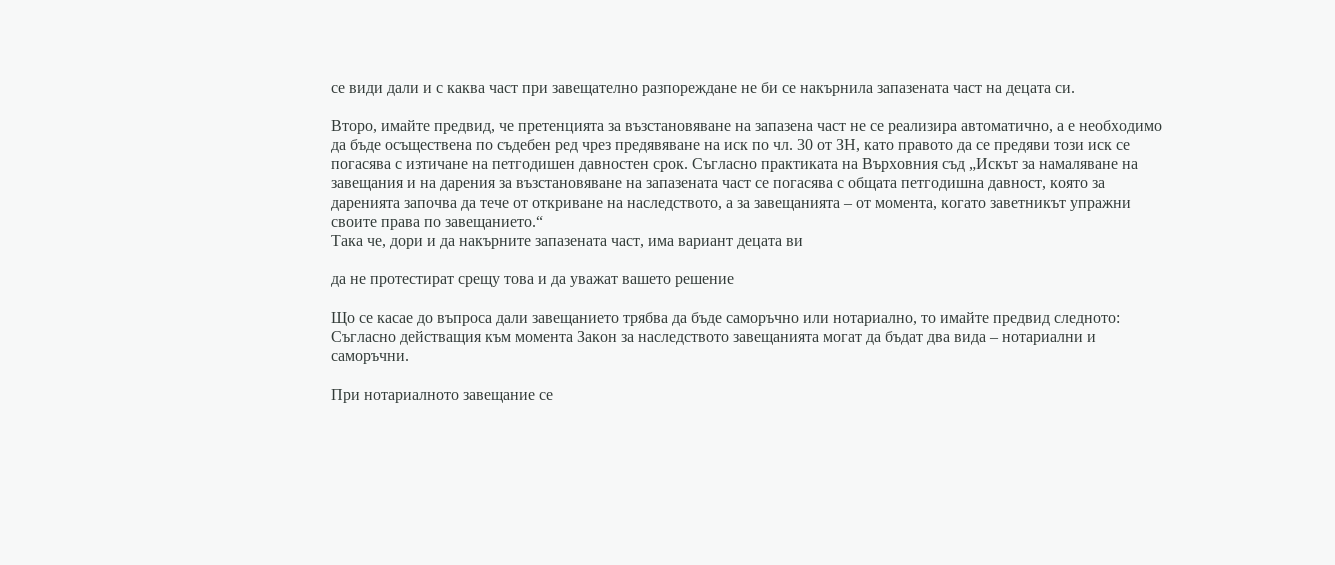се види дали и с каква част при завещателно разпореждане не би се накърнила запазената част на децата си.

Второ, имайте предвид, че претенцията за възстановяване на запазена част не се реализира автоматично, а е необходимо да бъде осъществена по съдебен ред чрез предявяване на иск по чл. 30 от ЗН, като правото да се предяви този иск се погасява с изтичане на петгодишен давностен срок. Съгласно практиката на Върховния съд „Искът за намаляване на завещания и на дарения за възстановяване на запазената част се погасява с общата петгодишна давност, която за даренията започва да тече от откриване на наследството, а за завещанията – от момента, когато заветникът упражни своите права по завещанието.“
Така че, дори и да накърните запазената част, има вариант децата ви

да не протестират срещу това и да уважат вашето решение

Що се касае до въпроса дали завещанието трябва да бъде саморъчно или нотариално, то имайте предвид следното:
Съгласно действащия към момента Закон за наследството завещанията могат да бъдат два вида – нотариални и саморъчни.

При нотариалното завещание се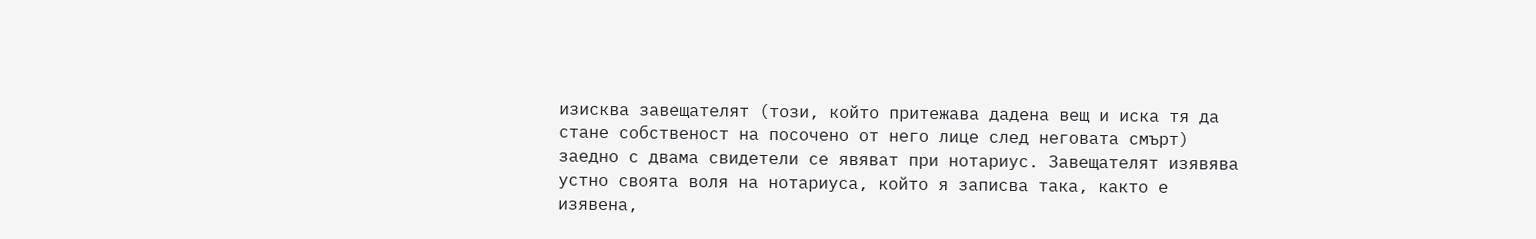изисква завещателят (този, който притежава дадена вещ и иска тя да стане собственост на посочено от него лице след неговата смърт) заедно с двама свидетели се явяват при нотариус. Завещателят изявява устно своята воля на нотариуса, който я записва така, както е изявена,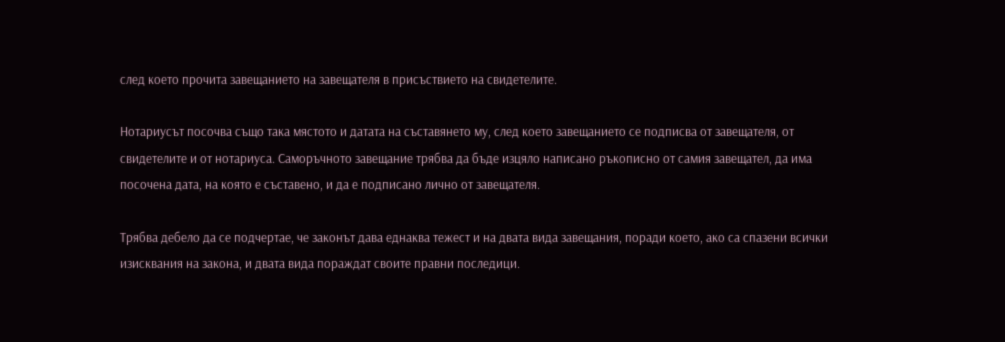след което прочита завещанието на завещателя в присъствието на свидетелите.

Нотариусът посочва също така мястото и датата на съставянето му, след което завещанието се подписва от завещателя, от свидетелите и от нотариуса. Саморъчното завещание трябва да бъде изцяло написано ръкописно от самия завещател, да има посочена дата, на която е съставено, и да е подписано лично от завещателя.

Трябва дебело да се подчертае, че законът дава еднаква тежест и на двата вида завещания, поради което, ако са спазени всички изисквания на закона, и двата вида пораждат своите правни последици.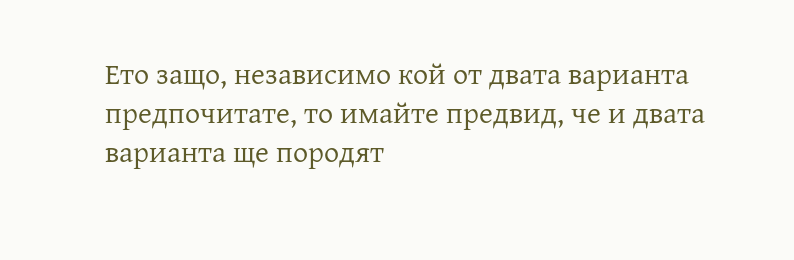Ето защо, независимо кой от двата варианта предпочитате, то имайте предвид, че и двата варианта ще породят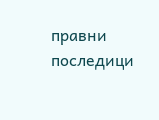правни последици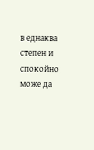в еднаква степен и спокойно може да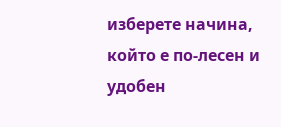изберете начина, който е по-лесен и удобен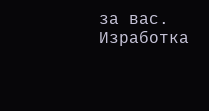за вас.
Изработка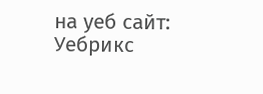на уеб сайт: Уебрикс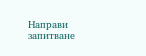Направи запитване